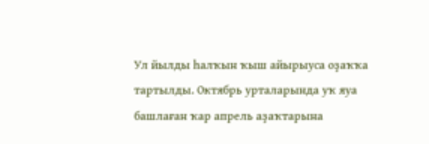Ул йылды һалҡын ҡыш айырыуса оҙаҡҡа тартылды. Октябрь урталарында уҡ яуа башлаған ҡар апрель аҙаҡтарына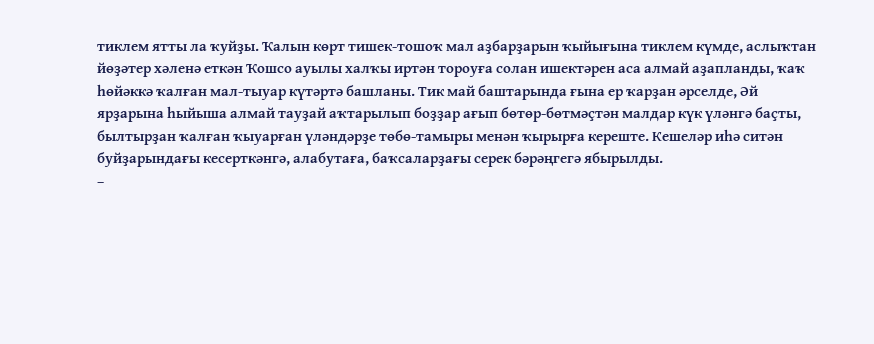тиклем ятты ла ҡуйҙы. Ҡалын көрт тишек-тошоҡ мал аҙбарҙарын ҡыйығына тиклем күмде, аслыҡтан йөҙәтер хәленә еткән Ҡошсо ауылы халҡы иртән тороуға солан ишектәрен аса алмай аҙапланды, ҡаҡ һөйәккә ҡалған мал-тыуар күтәртә башланы. Тик май баштарында ғына ер ҡарҙан әрселде, Әй ярҙарына һыйыша алмай тауҙай аҡтарылып боҙҙар ағып бөтөр-бөтмәҫтән малдар күк үләнгә баҫты, былтырҙан ҡалған ҡыуарған үләндәрҙе төбө-тамыры менән ҡырырға кереште. Кешеләр иһә ситән буйҙарындағы кесерткәнгә, алабутаға, баҡсаларҙағы серек бәрәңгегә ябырылды.
–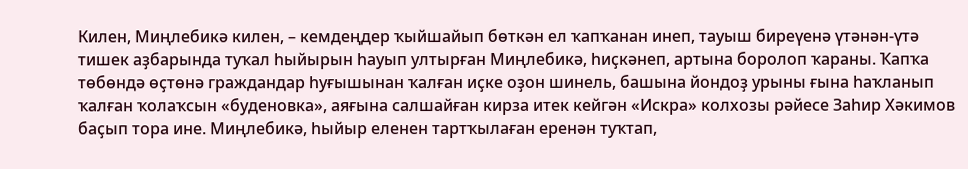Килен, Миңлебикә килен, – кемдеңдер ҡыйшайып бөткән ел ҡапҡанан инеп, тауыш биреүенә үтәнән-үтә тишек аҙбарында туҡал һыйырын һауып ултырған Миңлебикә, һиҫкәнеп, артына боролоп ҡараны. Ҡапҡа төбөндә өҫтөнә граждандар һуғышынан ҡалған иҫке оҙон шинель, башына йондоҙ урыны ғына һаҡланып ҡалған ҡолаҡсын «буденовка», аяғына салшайған кирза итек кейгән «Искра» колхозы рәйесе Заһир Хәкимов баҫып тора ине. Миңлебикә, һыйыр еленен тартҡылаған еренән туҡтап,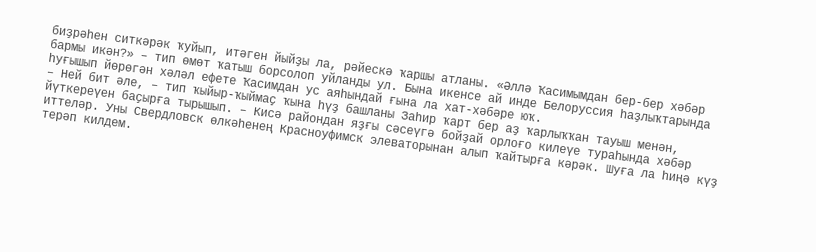биҙрәһен ситкәрәк ҡуйып, итәген йыйҙы ла, рәйескә ҡаршы атланы. «Әллә Ҡасимымдан бер-бер хәбәр бармы икән?» – тип өмөт ҡатыш борсолоп уйланды ул. Бына икенсе ай инде Белоруссия һаҙлыҡтарында һуғышып йөрөгән хәләл ефете Ҡасимдан ус аяһындай ғына ла хат-хәбәре юҡ.
– Ней бит әле, – тип ҡыйыр-ҡыймаҫ ҡына һүҙ башланы Заһир ҡарт бер аҙ ҡарлыҡҡан тауыш менән, йүткереүен баҫырға тырышып. – Кисә райондан яҙғы сәсеүгә бойҙай орлоғо килеүе тураһында хәбәр иттеләр. Уны Свердловск өлкәһенең Красноуфимск элеваторынан алып ҡайтырға кәрәк. Шуға ла һиңә күҙ терәп килдем.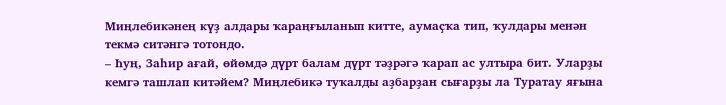Миңлебикәнең күҙ алдары ҡараңғыланып китте, аумаҫҡа тип, ҡулдары менән текмә ситәнгә тотондо.
– Һуң, Заһир ағай, өйөмдә дүрт балам дүрт тәҙрәгә ҡарап ас ултыра бит. Уларҙы кемгә ташлап китәйем? Миңлебикә туҡалды аҙбарҙан сығарҙы ла Туратау яғына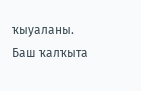ҡыуаланы. Баш ҡалҡыта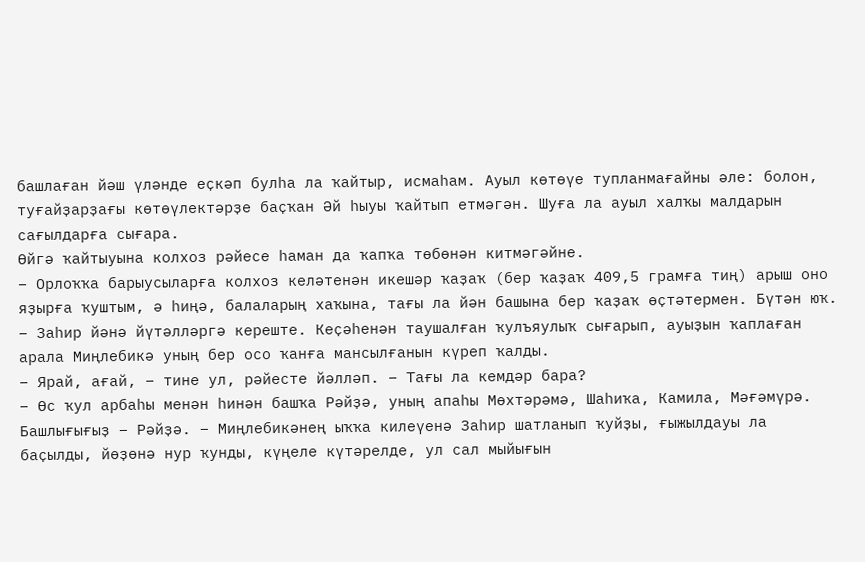башлаған йәш үләнде еҫкәп булһа ла ҡайтыр, исмаһам. Ауыл көтөүе тупланмағайны әле: болон, туғайҙарҙағы көтөүлектәрҙе баҫҡан Әй һыуы ҡайтып етмәгән. Шуға ла ауыл халҡы малдарын сағылдарға сығара.
Өйгә ҡайтыуына колхоз рәйесе һаман да ҡапҡа төбөнән китмәгәйне.
– Орлоҡҡа барыусыларға колхоз келәтенән икешәр ҡаҙаҡ (бер ҡаҙаҡ 409,5 грамға тиң) арыш оно яҙырға ҡуштым, ә һиңә, балаларың хаҡына, тағы ла йән башына бер ҡаҙаҡ өҫтәтермен. Бүтән юҡ. – Заһир йәнә йүтәлләргә кереште. Кеҫәһенән таушалған ҡулъяулыҡ сығарып, ауыҙын ҡаплаған арала Миңлебикә уның бер осо ҡанға мансылғанын күреп ҡалды.
– Ярай, ағай, – тине ул, рәйесте йәлләп. – Тағы ла кемдәр бара?
– Өс ҡул арбаһы менән һинән башҡа Рәйҙә, уның апаһы Мөхтәрәмә, Шаһиҡа, Камила, Мәғәмүрә. Башлығығыҙ – Рәйҙә. – Миңлебикәнең ыҡҡа килеүенә Заһир шатланып ҡуйҙы, ғыжылдауы ла баҫылды, йөҙөнә нур ҡунды, күңеле күтәрелде, ул сал мыйығын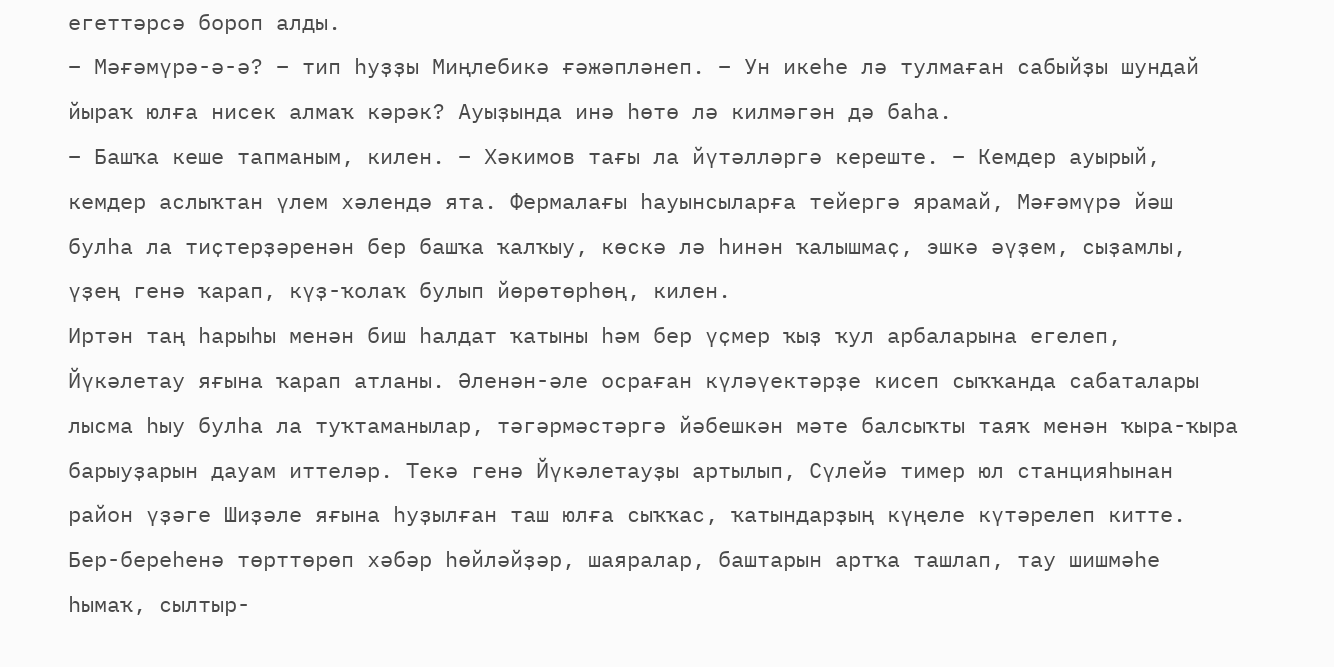егеттәрсә бороп алды.
– Мәғәмүрә-ә-ә? – тип һуҙҙы Миңлебикә ғәжәпләнеп. – Ун икеһе лә тулмаған сабыйҙы шундай йыраҡ юлға нисек алмаҡ кәрәк? Ауыҙында инә һөтө лә килмәгән дә баһа.
– Башҡа кеше тапманым, килен. – Хәкимов тағы ла йүтәлләргә кереште. – Кемдер ауырый, кемдер аслыҡтан үлем хәлендә ята. Фермалағы һауынсыларға тейергә ярамай, Мәғәмүрә йәш булһа ла тиҫтерҙәренән бер башҡа ҡалҡыу, көскә лә һинән ҡалышмаҫ, эшкә әүҙем, сыҙамлы, үҙең генә ҡарап, күҙ-ҡолаҡ булып йөрөтөрһөң, килен.
Иртән таң һарыһы менән биш һалдат ҡатыны һәм бер үҫмер ҡыҙ ҡул арбаларына егелеп, Йүкәлетау яғына ҡарап атланы. Әленән-әле осраған күләүектәрҙе кисеп сыҡҡанда сабаталары лысма һыу булһа ла туҡтаманылар, тәгәрмәстәргә йәбешкән мәте балсыҡты таяҡ менән ҡыра-ҡыра барыуҙарын дауам иттеләр. Текә генә Йүкәлетауҙы артылып, Сүлейә тимер юл станцияһынан район үҙәге Шиҙәле яғына һуҙылған таш юлға сыҡҡас, ҡатындарҙың күңеле күтәрелеп китте. Бер-береһенә төрттөрөп хәбәр һөйләйҙәр, шаяралар, баштарын артҡа ташлап, тау шишмәһе һымаҡ, сылтыр-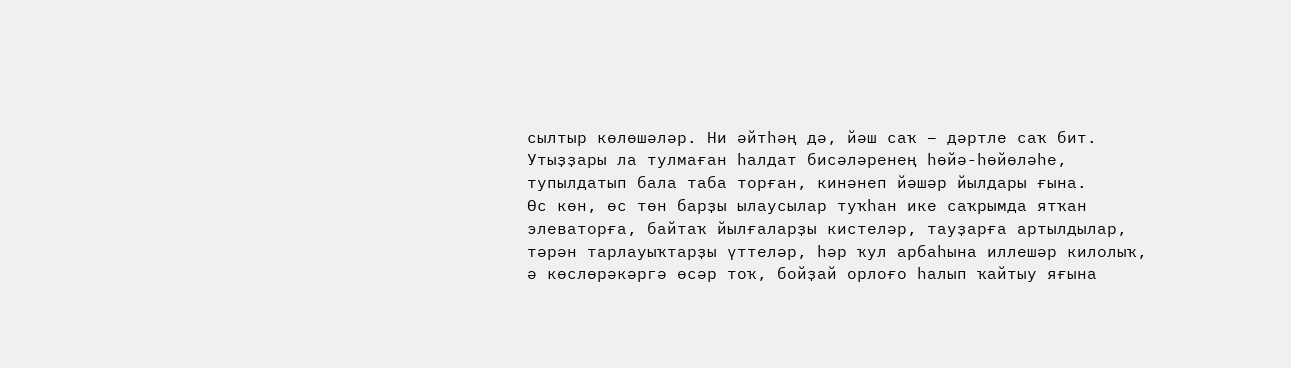сылтыр көлөшәләр. Ни әйтһәң дә, йәш саҡ – дәртле саҡ бит. Утыҙҙары ла тулмаған һалдат бисәләренең һөйә-һөйөләһе, тупылдатып бала таба торған, кинәнеп йәшәр йылдары ғына.
Өс көн, өс төн барҙы ылаусылар туҡһан ике саҡрымда ятҡан элеваторға, байтаҡ йылғаларҙы кистеләр, тауҙарға артылдылар, тәрән тарлауыҡтарҙы үттеләр, һәр ҡул арбаһына иллешәр килолыҡ, ә көслөрәкәргә өсәр тоҡ, бойҙай орлоғо һалып ҡайтыу яғына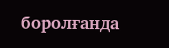боролғанда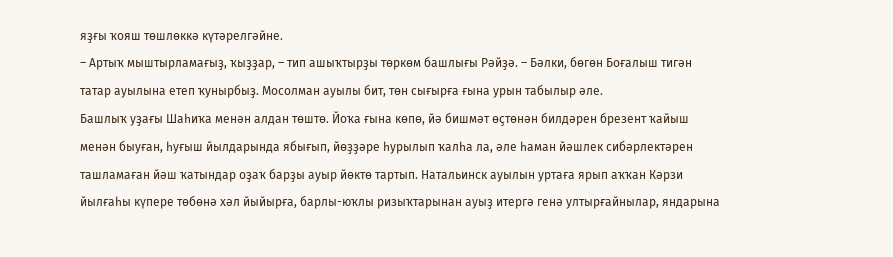яҙғы ҡояш төшлөккә күтәрелгәйне.
– Артыҡ мыштырламағыҙ, ҡыҙҙар, – тип ашыҡтырҙы төркөм башлығы Рәйҙә. – Бәлки, бөгөн Боғалыш тигән татар ауылына етеп ҡунырбыҙ. Мосолман ауылы бит, төн сығырға ғына урын табылыр әле.
Башлыҡ уҙағы Шаһиҡа менән алдан төштө. Йоҡа ғына көпө, йә бишмәт өҫтөнән билдәрен брезент ҡайыш менән быуған, һуғыш йылдарында ябығып, йөҙҙәре һурылып ҡалһа ла, әле һаман йәшлек сибәрлектәрен ташламаған йәш ҡатындар оҙаҡ барҙы ауыр йөктө тартып. Натальинск ауылын уртаға ярып аҡҡан Кәрзи йылғаһы күпере төбөнә хәл йыйырға, барлы-юҡлы ризыҡтарынан ауыҙ итергә генә ултырғайнылар, яндарына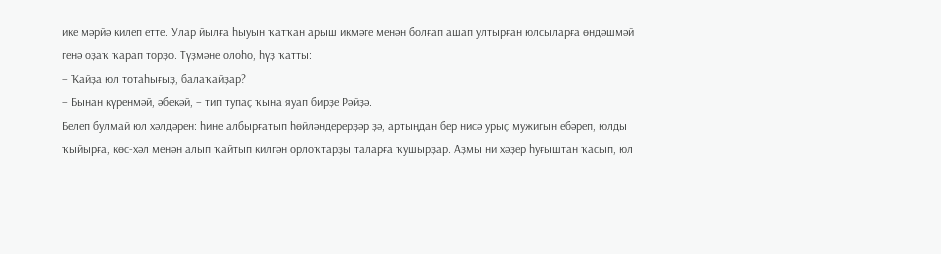ике мәрйә килеп етте. Улар йылға һыуын ҡатҡан арыш икмәге менән болғап ашап ултырған юлсыларға өндәшмәй генә оҙаҡ ҡарап торҙо. Түҙмәне олоһо, һүҙ ҡатты:
– Ҡайҙа юл тотаһығыҙ, балаҡайҙар?
– Бынан күренмәй, әбекәй, – тип тупаҫ ҡына яуап бирҙе Рәйҙә.
Белеп булмай юл хәлдәрен: һине албырғатып һөйләндерерҙәр ҙә, артыңдан бер нисә урыҫ мужигын ебәреп, юлды ҡыйырға, көс-хәл менән алып ҡайтып килгән орлоҡтарҙы таларға ҡушырҙар. Аҙмы ни хәҙер һуғыштан ҡасып, юл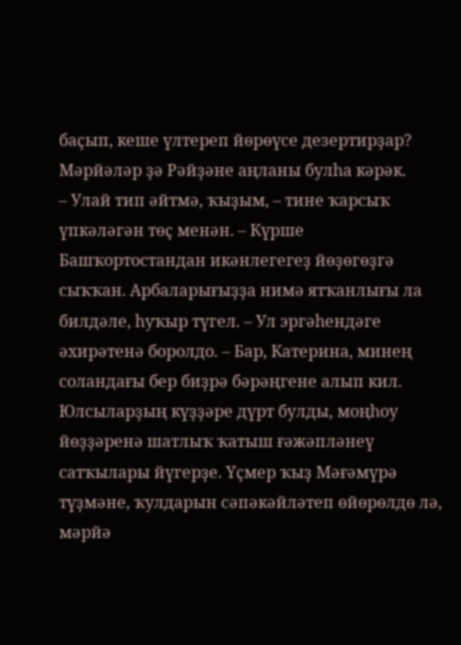баҫып, кеше үлтереп йөрөүсе дезертирҙар? Мәрйәләр ҙә Рәйҙәне аңланы булһа кәрәк.
– Улай тип әйтмә, ҡыҙым, – тине ҡарсыҡ үпкәләгән төҫ менән. – Күрше Башҡортостандан икәнлегегеҙ йөҙөгөҙгә сыҡҡан. Арбаларығыҙҙа нимә ятҡанлығы ла билдәле, һуҡыр түгел. – Ул эргәһендәге әхирәтенә боролдо. – Бар, Катерина, минең соландағы бер биҙрә бәрәңгене алып кил.
Юлсыларҙың күҙҙәре дүрт булды, моңһоу йөҙҙәренә шатлыҡ ҡатыш ғәжәпләнеү сатҡылары йүгерҙе. Үҫмер ҡыҙ Мәғәмүрә түҙмәне, ҡулдарын сәпәкәйләтеп өйөрөлдө лә, мәрйә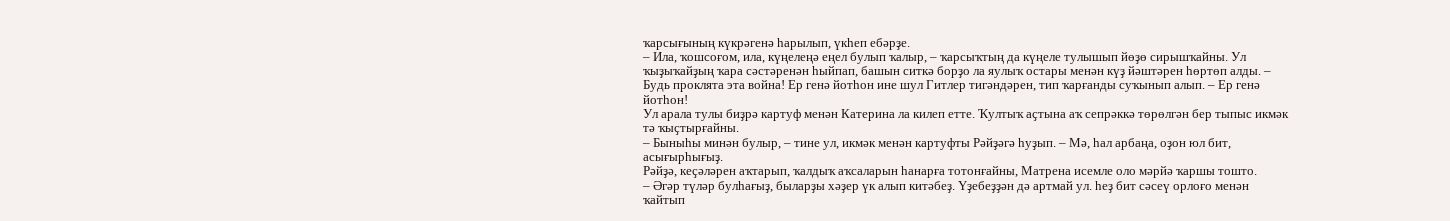ҡарсығының күкрәгенә һарылып, үкһеп ебәрҙе.
– Ила, ҡошсоғом, ила, күңелеңә еңел булып ҡалыр, – ҡарсыҡтың да күңеле тулышып йөҙө сирышҡайны. Ул ҡыҙыҡайҙың ҡара сәстәренән һыйпап, башын ситкә борҙо ла яулыҡ остары менән күҙ йәштәрен һөртөп алды. – Будь проклята эта война! Ер генә йотһон ине шул Гитлер тигәндәрен, тип ҡарғанды суҡынып алып. – Ер генә йотһон!
Ул арала тулы биҙрә картуф менән Катерина ла килеп етте. Ҡултыҡ аҫтына аҡ сепрәккә төрөлгән бер тыпыс икмәк тә ҡыҫтырғайны.
– Быныһы минән булыр, – тине ул, икмәк менән картуфты Рәйҙәгә һуҙып. – Мә, һал арбаңа, оҙон юл бит, асығырһығыҙ.
Рәйҙә, кеҫәләрен аҡтарып, ҡалдыҡ аҡсаларын һанарға тотонғайны, Матрена исемле оло мәрйә ҡаршы тошто.
– Әгәр түләр булһағыҙ, быларҙы хәҙер үк алып китәбеҙ. Үҙебеҙҙән дә артмай ул. һеҙ бит сәсеү орлоғо менән ҡайтып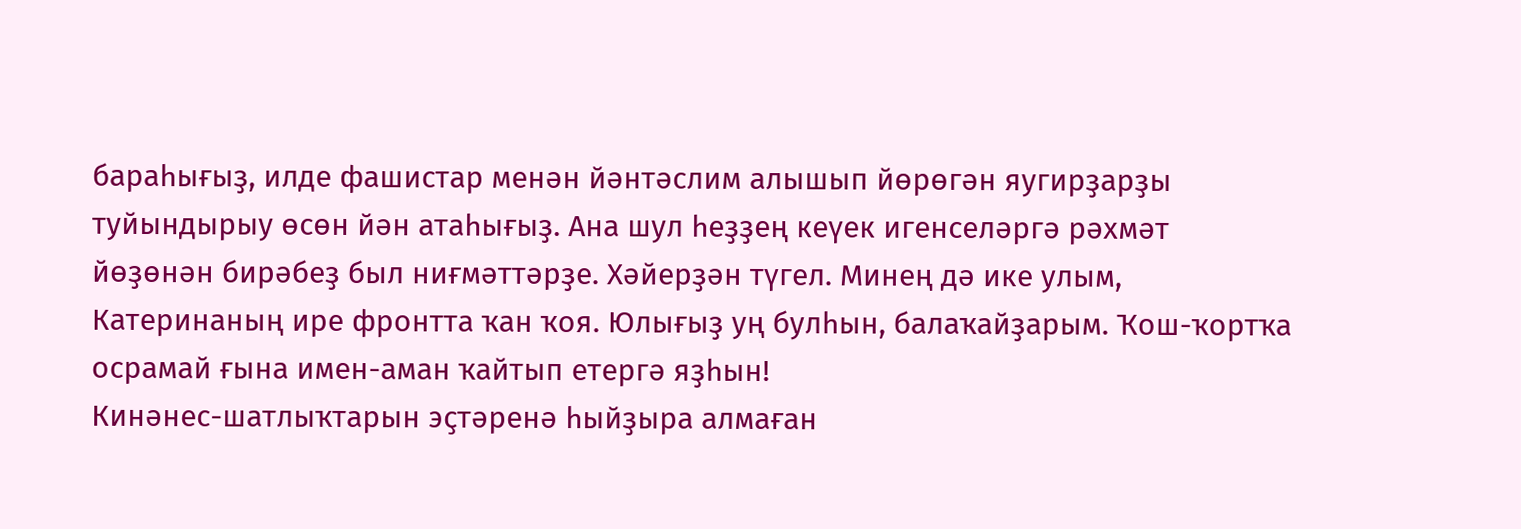бараһығыҙ, илде фашистар менән йәнтәслим алышып йөрөгән яугирҙарҙы туйындырыу өсөн йән атаһығыҙ. Ана шул һеҙҙең кеүек игенселәргә рәхмәт йөҙөнән бирәбеҙ был ниғмәттәрҙе. Хәйерҙән түгел. Минең дә ике улым, Катеринаның ире фронтта ҡан ҡоя. Юлығыҙ уң булһын, балаҡайҙарым. Ҡош-ҡортҡа осрамай ғына имен-аман ҡайтып етергә яҙһын!
Кинәнес-шатлыҡтарын эҫтәренә һыйҙыра алмаған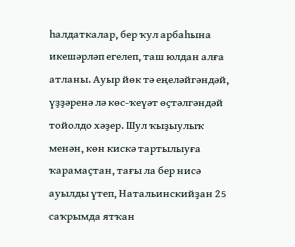һалдаткалар, бер ҡул арбаһына икешәрләп егелеп, таш юлдан алға атланы. Ауыр йөк тә еңеләйгәндәй, үҙҙәренә лә көс-ҡеүәт өҫтәлгәндәй тойолдо хәҙер. Шул ҡыҙыулыҡ менән, көн кискә тартылыуға ҡарамаҫтан, тағы ла бер нисә ауылды үтеп, Натальинскийҙан 25 саҡрымда ятҡан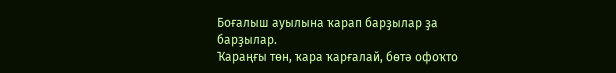Боғалыш ауылына ҡарап барҙылар ҙа барҙылар.
Ҡараңғы төн, ҡара ҡарғалай, бөтә офоҡто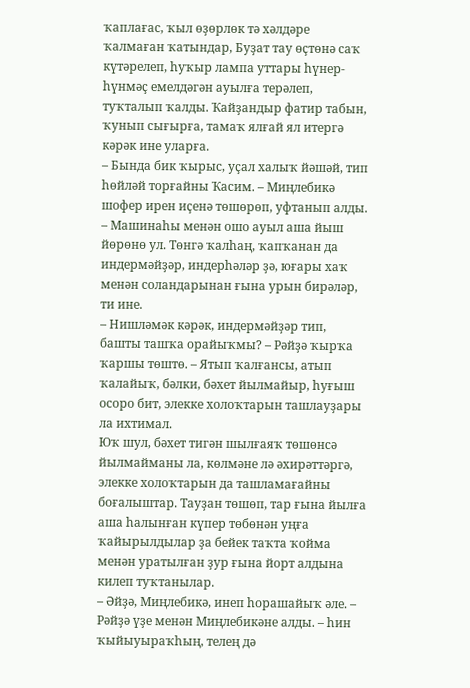ҡаплағас, ҡыл өҙөрлөк тә хәлдәре ҡалмаған ҡатындар, Буҙат тау өҫтөнә саҡ күтәрелеп, һуҡыр лампа уттары һүнер-һүнмәҫ емелдәгән ауылға терәлеп, туҡталып ҡалды. Ҡайҙандыр фатир табын, ҡунып сығырға, тамаҡ ялғай ял итергә кәрәк ине уларға.
– Бында бик ҡырыс, уҫал халыҡ йәшәй, тип һөйләй торғайны Ҡасим. – Миңлебикә шофер ирен иҫенә төшөрөп, уфтанып алды. – Машинаһы менән ошо ауыл аша йыш йөрөнө ул. Төнгә ҡалһаң, ҡапҡанан да индермәйҙәр, индерһәләр ҙә, юғары хаҡ менән соландарынан ғына урын бирәләр, ти ине.
– Нишләмәк кәрәк, индермәйҙәр тип, башты ташҡа орайыҡмы? – Рәйҙә ҡырҡа ҡаршы төштө. – Ятып ҡалғансы, атып ҡалайыҡ, бәлки, бәхет йылмайыр, һуғыш осоро бит, элекке холоҡтарын ташлауҙары ла ихтимал.
Юҡ шул, бәхет тигән шылғаяҡ төшөнсә йылмайманы ла, көлмәне лә әхирәттәргә, элекке холоҡтарын да ташламағайны боғалыштар. Тауҙан төшөп, тар ғына йылға аша һалынған күпер төбөнән уңға ҡайырылдылар ҙа бейек таҡта ҡойма менән уратылған ҙур ғына йорт алдына килеп туҡтанылар.
– Әйҙә, Миңлебикә, инеп һорашайыҡ әле. – Рәйҙә үҙе менән Миңлебикәне алды. – һин ҡыйыуыраҡһың, телең дә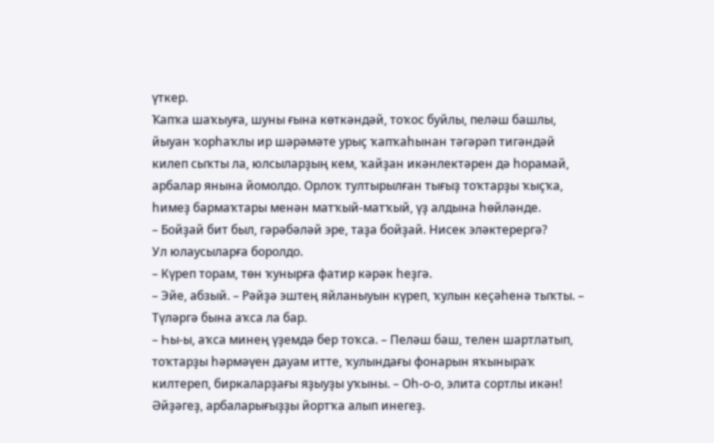үткер.
Ҡапҡа шаҡыуға, шуны ғына көткәндәй, тоҡос буйлы, пеләш башлы, йыуан ҡорһаҡлы ир шәрәмәте урыҫ ҡапҡаһынан тәгәрәп тигәндәй килеп сыҡты ла, юлсыларҙың кем, ҡайҙан икәнлектәрен дә һорамай, арбалар янына йомолдо. Орлоҡ тултырылған тығыҙ тоҡтарҙы ҡыҫҡа, һимеҙ бармаҡтары менән матҡый-матҡый, үҙ алдына һөйләнде.
– Бойҙай бит был, гәрәбәләй эре, таҙа бойҙай. Нисек эләктерергә?
Ул юлаусыларға боролдо.
– Күреп торам, төн ҡунырға фатир кәрәк һеҙгә.
– Эйе, абзый. – Рәйҙә эштең яйланыуын күреп, ҡулын кеҫәһенә тыҡты. – Түләргә бына аҡса ла бар.
– Һы-ы, аҡса минең үҙемдә бер тоҡса. – Пеләш баш, телен шартлатып, тоҡтарҙы һәрмәүен дауам итте, ҡулындағы фонарын яҡыныраҡ килтереп, биркаларҙағы яҙыуҙы уҡыны. – Оһ-о-о, элита сортлы икән! Әйҙәгеҙ, арбаларығыҙҙы йортҡа алып инегеҙ.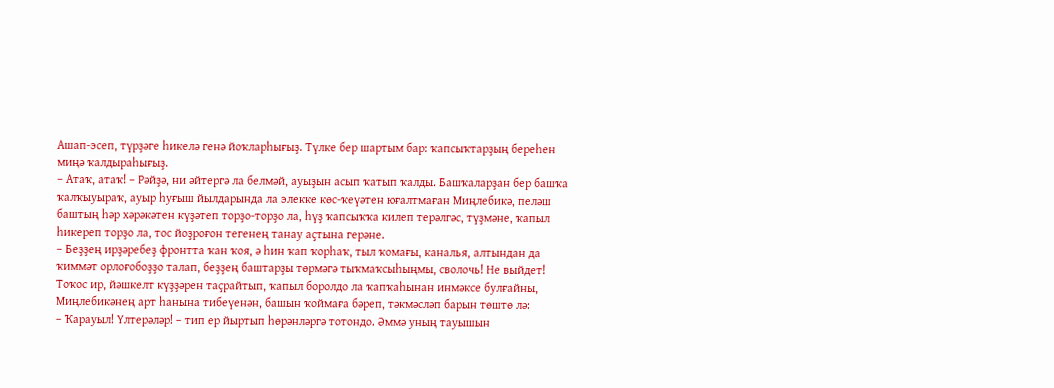Ашап-эсеп, түрҙәге һикелә генә йоҡларһығыҙ. Түлке бер шартым бар: ҡапсыҡтарҙың береһен миңә ҡалдыраһығыҙ.
– Атаҡ, атаҡ! – Рәйҙә, ни әйтергә ла белмәй, ауыҙын асып ҡатып ҡалды. Башҡаларҙан бер башҡа ҡалҡыуыраҡ, ауыр һуғыш йылдарында ла элекке көс-ҡеүәтен юғалтмаған Миңлебикә, пеләш баштың һәр хәрәкәтен күҙәтеп торҙо-торҙо ла, һүҙ ҡапсыҡҡа килеп терәлгәс, түҙмәне, ҡапыл һикереп торҙо ла, тос йоҙроғон тегенең танау аҫтына герәне.
– Беҙҙең ирҙәребеҙ фронтта ҡан ҡоя, ә һин ҡап ҡорһаҡ, тыл ҡомағы, каналья, алтындан да ҡиммәт орлоғобоҙҙо талап, беҙҙең баштарҙы төрмәгә тыҡмаҡсыһыңмы, сволочь! Не выйдет!
Тоҡос ир, йәшкелт күҙҙәрен таҫрайтып, ҡапыл боролдо ла ҡапҡаһынан инмәксе булғайны, Миңлебикәнең арт һанына тибеүенән, башын ҡоймаға бәреп, тәкмәсләп барын төштө лә:
– Ҡарауыл! Үлтерәләр! – тип ер йыртып һөрәнләргә тотондо. Әммә уның тауышын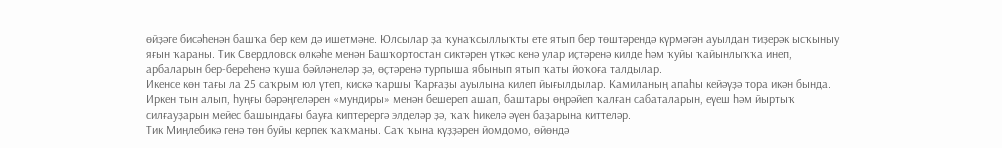өйҙәге бисәһенән башҡа бер кем дә ишетмәне. Юлсылар ҙа ҡунаҡсыллыҡты ете ятып бер төштәрендә күрмәгән ауылдан тиҙерәк ысҡыныу яғын ҡараны. Тик Свердловск өлкәһе менән Башҡортостан сиктәрен үткәс кенә улар иҫтәренә килде һәм ҡуйы ҡайынлыҡҡа инеп, арбаларын бер-береһенә ҡуша бәйләнеләр ҙә, өҫтәренә турпыша ябынып ятып ҡаты йоҡоға талдылар.
Икенсе көн тағы ла 25 саҡрым юл үтеп, кискә ҡаршы Ҡарғаҙы ауылына килеп йығылдылар. Камиланың апаһы кейәүҙә тора икән бында. Иркен тын алып, һуңғы бәрәңгеләрен «мундиры» менән бешереп ашап, баштары өңрәйеп ҡалған сабаталарын, еүеш һәм йыртыҡ силғауҙарын мейес башындағы бауға киптерергә элделәр ҙә, ҡаҡ һикелә әүен баҙарына киттеләр.
Тик Миңлебикә генә төн буйы керпек ҡаҡманы. Саҡ ҡына күҙҙәрен йомдомо, өйөндә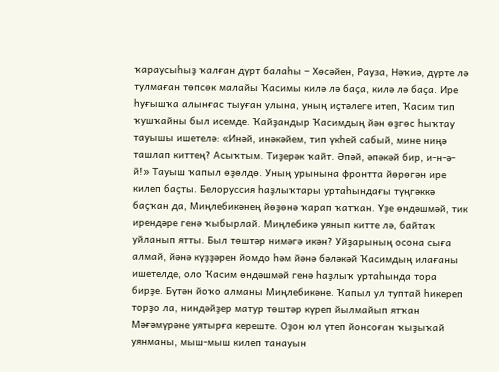ҡараусыһыҙ ҡалған дүрт балаһы – Хөсәйен, Рауза, Нәҡиә, дүрте лә тулмаған төпсөк малайы Ҡасимы килә лә баҫа, килә лә баҫа. Ире һуғышҡа алынғас тыуған улына, уның иҫтәлеге итеп, Ҡасим тип ҡушҡайны был исемде. Ҡайҙандыр Ҡасимдың йән өҙгөс һыҡтау тауышы ишетелә: «Инәй, инәкәйем, тип үкһей сабый, мине ниңә ташлап киттең? Асыҡтым. Тиҙерәк ҡайт. Әпәй, әпәкәй бир, и-н-ә-й!» Тауыш ҡапыл өҙөлдө. Уның урынына фронтта йөрөгән ире килеп баҫты. Белоруссия һаҙлыҡтары уртаһындағы түңгәккә баҫҡан да, Миңлебикәнең йөҙөнә ҡарап ҡатҡан. Үҙе өндәшмәй, тик ирендәре генә ҡыбырлай. Миңлебикә уянып китте лә, байтаҡ уйланып ятты. Был төштәр нимәгә икән? Уйҙарының осона сыға алмай, йәнә күҙҙәрен йомдо һәм йәнә бәләкәй Ҡасимдың илағаны ишетелде, оло Ҡасим өндәшмәй генә һаҙлыҡ уртаһында тора бирҙе. Бүтән йоҡо алманы Миңлебикәне. Ҡапыл ул туптай һикереп торҙо ла, ниндәйҙер матур төштәр күреп йылмайып ятҡан Мәғәмүрәне уятырға кереште. Оҙон юл үтеп йонсоған ҡыҙыҡай уянманы, мыш-мыш килеп танауын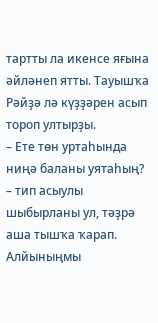тартты ла икенсе яғына әйләнеп ятты. Тауышҡа Рәйҙә лә күҙҙәрен асып тороп ултырҙы.
– Ете төн уртаһында ниңә баланы уятаһың? – тип асыулы шыбырланы ул, тәҙрә аша тышҡа ҡарап. Алйыныңмы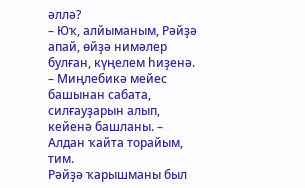әллә?
– Юҡ, алйыманым, Рәйҙә апай, өйҙә нимәлер булған, күңелем һиҙенә. – Миңлебикә мейес башынан сабата, силғауҙарын алып, кейенә башланы. – Алдан ҡайта торайым, тим.
Рәйҙә ҡарышманы был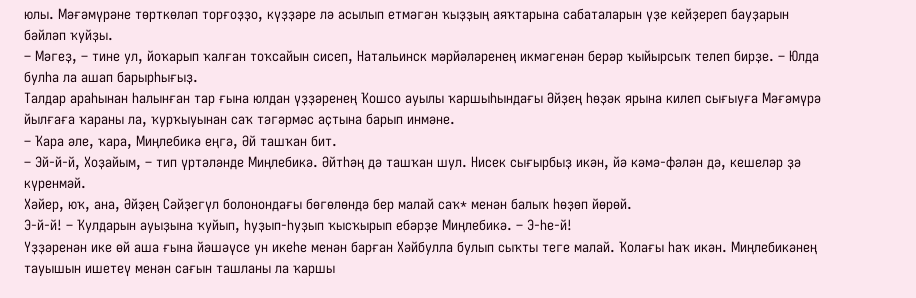юлы. Мәғәмүрәне төрткөләп торғоҙҙо, күҙҙәре лә асылып етмәгән ҡыҙҙың аяҡтарына сабаталарын үҙе кейҙереп бауҙарын бәйләп ҡуйҙы.
– Мәгеҙ, – тине ул, йоҡарып ҡалған тоҡсайын сисеп, Натальинск мәрйәләренең икмәгенән берәр ҡыйырсыҡ телеп бирҙе. – Юлда булһа ла ашап барырһығыҙ.
Талдар араһынан һалынған тар ғына юлдан үҙҙәренең Ҡошсо ауылы ҡаршыһындағы Әйҙең һөҙәк ярына килеп сығыуға Мәғәмүрә йылғаға ҡараны ла, ҡурҡыуынан саҡ тәгәрмәс аҫтына барып инмәне.
– Ҡара әле, ҡара, Миңлебикә еңгә, Әй ташҡан бит.
– Эй-й-й, Хоҙайым, – тип үртәләнде Миңлебикә. Әйтһәң дә ташҡан шул. Нисек сығырбыҙ икән, йә кәмә-фәлән дә, кешеләр ҙә күренмәй.
Хәйер, юҡ, ана, Әйҙең Сәйҙегүл болонондағы бөгөлөндә бер малай саҡ* менән балыҡ һөҙөп йөрөй.
Э-й-й! – Ҡулдарын ауыҙына ҡуйып, һуҙып-һуҙып ҡысҡырып ебәрҙе Миңлебикә. – Э-һе-й!
Үҙҙәренән ике өй аша ғына йәшәүсе ун икеһе менән барған Хәйбулла булып сыҡты теге малай. Ҡолағы һаҡ икән. Миңлебикәнең тауышын ишетеү менән сағын ташланы ла ҡаршы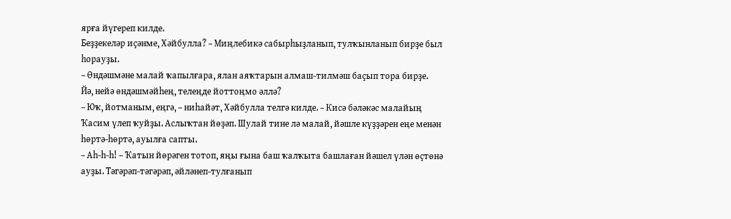ярға йүгереп килде.
Беҙҙекеләр иҫәнме, Хәйбулла? – Миңлебикә сабырһыҙланып, тулҡынланып бирҙе был һорауҙы.
– Өндәшмәне малай ҡапылғара, ялан аяҡтарын алмаш-тилмәш баҫып тора бирҙе.
Йә, нейә өндәшмәйһең, телеңде йоттоңмо әллә?
– Юҡ, йотманым, еңгә, – ниһайәт, Хәйбулла телгә килде. – Кисә бәләкәс малайың Ҡасим үлеп ҡуйҙы. Аслыҡтан йөҙәп. Шулай тине лә малай, йәшле күҙҙәрен еңе менән һөртә-һөртә, ауылға сапты.
– Аһ-һ-һ! – Ҡатын йөрәген тотоп, яңы ғына баш ҡалҡыта башлаған йәшел үлән өҫтөнә ауҙы. Тәгәрәп-тәгәрәп, әйләнеп-тулғанып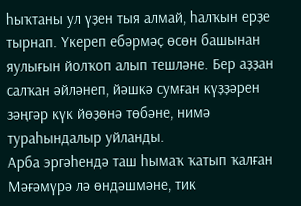һыҡтаны ул үҙен тыя алмай, һалҡын ерҙе тырнап. Үкереп ебәрмәҫ өсөн башынан яулығын йолҡоп алып тешләне. Бер аҙҙан салҡан әйләнеп, йәшкә сумған күҙҙәрен зәңгәр күк йөҙөнә төбәне, нимә тураһындалыр уйланды.
Арба эргәһендә таш һымаҡ ҡатып ҡалған Мәғәмүрә лә өндәшмәне, тик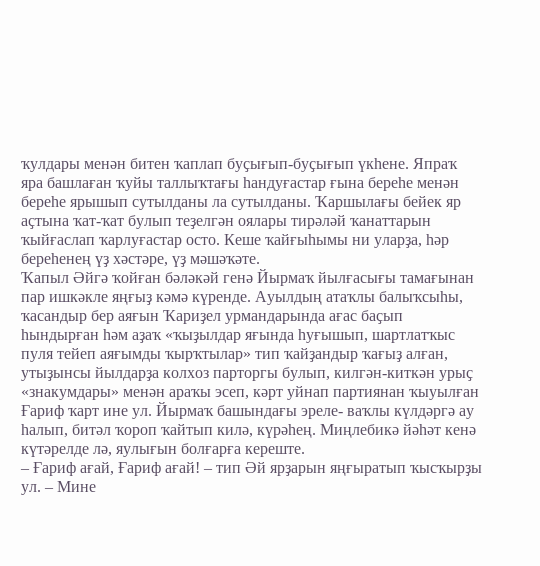ҡулдары менән битен ҡаплап буҫығып-буҫығып үкһене. Япраҡ яра башлаған ҡуйы таллыҡтағы һандуғастар ғына береһе менән береһе ярышып сутылданы ла сутылданы. Ҡаршылағы бейек яр аҫтына ҡат-ҡат булып теҙелгән оялары тирәләй ҡанаттарын ҡыйғаслап ҡарлуғастар осто. Кеше ҡайғыһымы ни уларҙа, һәр береһенең үҙ хәстәре, үҙ мәшәҡәте.
Ҡапыл Әйгә ҡойған бәләкәй генә Йырмаҡ йылғасығы тамағынан пар ишкәкле яңғыҙ кәмә күренде. Ауылдың атаҡлы балыҡсыһы, ҡасандыр бер аяғын Ҡариҙел урмандарында ағас баҫып һындырған һәм аҙаҡ «ҡыҙылдар яғында һуғышып, шартлатҡыс пуля тейеп аяғымды ҡырҡтылар» тип ҡайҙандыр ҡағыҙ алған, утыҙынсы йылдарҙа колхоз парторгы булып, килгән-киткән урыҫ «знакумдары» менән араҡы эсеп, кәрт уйнап партиянан ҡыуылған Ғариф ҡарт ине ул. Йырмаҡ башындағы эреле- ваҡлы күлдәргә ау һалып, битәл ҡороп ҡайтып килә, күрәһең. Миңлебикә йәһәт кенә күтәрелде лә, яулығын болғарға кереште.
– Ғариф ағай, Ғариф ағай! – тип Әй ярҙарын яңғыратып ҡысҡырҙы ул. – Мине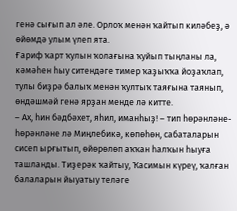генә сығып ал әле. Орлоҡ менән ҡайтып киләбеҙ, ә өйөмдә улым үлеп ята.
Ғариф ҡарт ҡулын ҡолағына ҡуйып тыңланы ла, кәмәһен һыу ситендәге тимер ҡаҙыҡҡа йоҙаҡлап, тулы биҙрә балыҡ менән ҡултыҡ таяғына таянып, өндәшмәй генә ярҙан менде лә китте.
– Ах, һин бәдбәхет, яһил, иманһыҙ! – тип һөрәнләне-һөрәнләне лә Миңлебикә, көпөһөн, сабаталарын сисеп ырғытып, өйөрөлөп аҡҡан һалҡын һыуға ташланды. Тиҙерәк ҡайтыу, Ҡасимын күреү, ҡалған балаларын йыуатыу теләге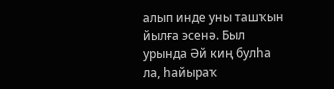алып инде уны ташҡын йылға эсенә. Был урында Әй киң булһа ла, һайыраҡ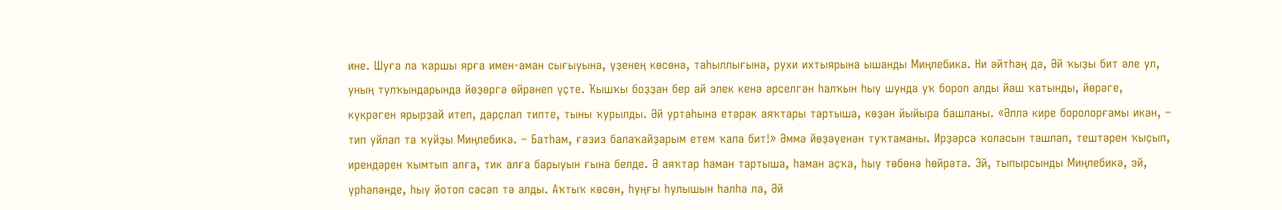ине. Шуға ла ҡаршы ярға имен-аман сығыуына, үҙенең көсөнә, таһыллығына, рухи ихтыярына ышанды Миңлебикә. Ни әйтһәң дә, Әй ҡыҙы бит әле ул, уның тулҡындарында йөҙөргә өйрәнеп үҫте. Ҡышҡы боҙҙан бер ай элек кенә әрселгән һалҡын һыу шунда уҡ бороп алды йәш ҡатынды, йөрәге, күкрәген ярырҙай итеп, дарҫлап типте, тыны ҡурылды. Әй уртаһына етәрәк аяҡтары тартыша, көҙән йыйыра башланы. «Әллә кире боролорғамы икән, – тип уйлап та ҡуйҙы Миңлебикә. – Батһам, ғәзиз балаҡайҙарым етем ҡала бит!» Әммә йөҙәүенән туҡтаманы. Ирҙәрсә ҡоласын ташлап, тештәрен ҡыҫып, ирендәрен ҡымтып алға, тик алға барыуын ғына белде. Ә аяҡтар һаман тартыша, һаман аҫҡа, һыу төбөнә һөйрәтә. Эй, тыпырсынды Миңлебикә, эй, үрһәләнде, һыу йотоп сәсәп тә алды. Аҡтыҡ көсөн, һуңғы һулышын һалһа ла, Әй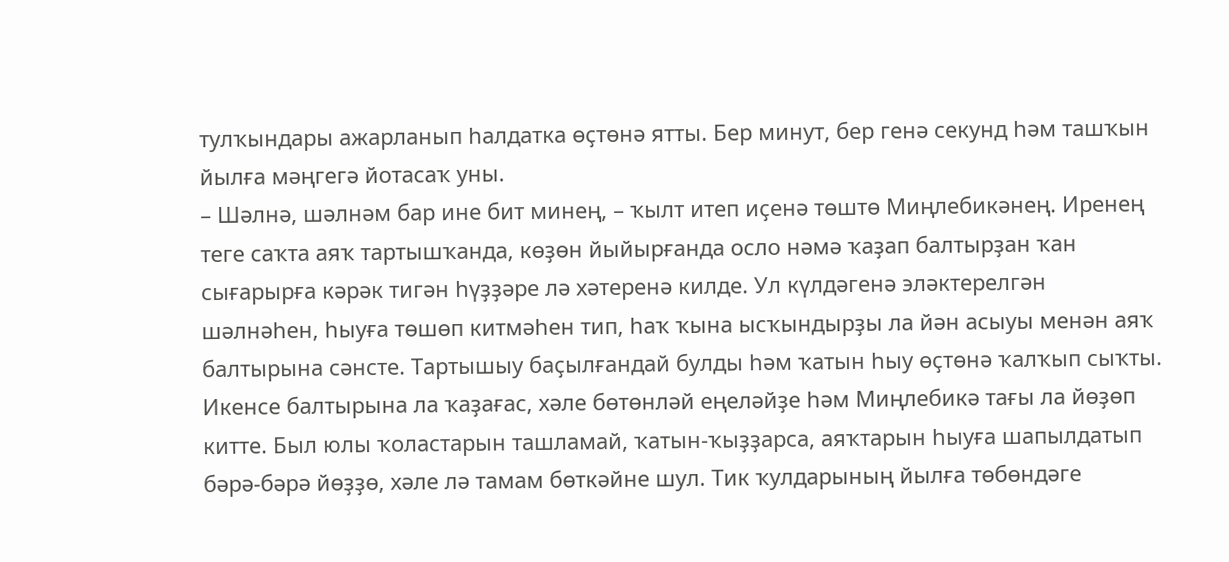тулҡындары ажарланып һалдатка өҫтөнә ятты. Бер минут, бер генә секунд һәм ташҡын йылға мәңгегә йотасаҡ уны.
– Шәлнә, шәлнәм бар ине бит минең, – ҡылт итеп иҫенә төштө Миңлебикәнең. Иренең теге саҡта аяҡ тартышҡанда, көҙөн йыйырғанда осло нәмә ҡаҙап балтырҙан ҡан сығарырға кәрәк тигән һүҙҙәре лә хәтеренә килде. Ул күлдәгенә эләктерелгән шәлнәһен, һыуға төшөп китмәһен тип, һаҡ ҡына ысҡындырҙы ла йән асыуы менән аяҡ балтырына сәнсте. Тартышыу баҫылғандай булды һәм ҡатын һыу өҫтөнә ҡалҡып сыҡты. Икенсе балтырына ла ҡаҙағас, хәле бөтөнләй еңеләйҙе һәм Миңлебикә тағы ла йөҙөп китте. Был юлы ҡоластарын ташламай, ҡатын-ҡыҙҙарса, аяҡтарын һыуға шапылдатып бәрә-бәрә йөҙҙө, хәле лә тамам бөткәйне шул. Тик ҡулдарының йылға төбөндәге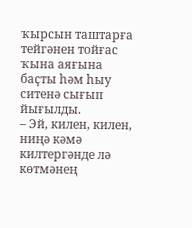ҡырсын таштарға тейгәнен тойғас ҡына аяғына баҫты һәм һыу ситенә сығып йығылды.
– Эй, килен, килен, ниңә кәмә килтергәнде лә көтмәнең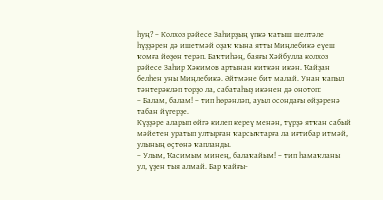һуң? – Колхоз рәйесе Заһирҙың үпкә ҡатыш шелтәле һүҙҙәрен дә ишетмәй оҙаҡ ҡына ятты Миңлебикә еүеш ҡомға йөҙөн терәп. Баҡтиһәң, баяғы Хәйбулла колхоз рәйесе Заһир Хәкимов артынан киткән икән. Ҡайҙан белһен уны Миңлебикә. Әйтмәне бит малай. Унан ҡапыл тәнтерәкләп торҙо ла, сабатаһыҙ икәнен дә онотоп:
– Балам, балам! – тип һөрәнләп, ауыл осондағы өйҙәренә табан йүгерҙе.
Күҙҙәре аларып өйгә килеп кереү менән, түрҙә ятҡан сабый мәйетен уратып ултырған ҡарсыҡтарға ла иғтибар итмәй, улының өҫтөнә ҡапланды.
– Улым, Ҡасимым минең, балаҡайым! – тип һамаҡланы ул, үҙен тыя алмай. Бар ҡайғы-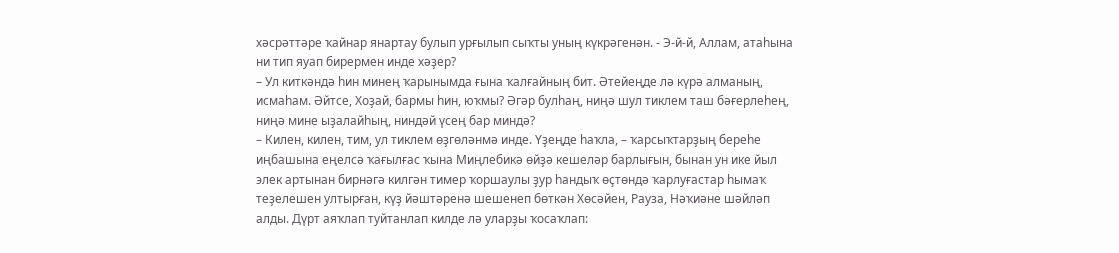хәсрәттәре ҡайнар янартау булып урғылып сыҡты уның күкрәгенән. - Э-й-й, Аллам, атаһына ни тип яуап бирермен инде хәҙер?
– Ул киткәндә һин минең ҡарынымда ғына ҡалғайның бит. Әтейеңде лә күрә алманың, исмаһам. Әйтсе, Хоҙай, бармы һин, юҡмы? Әгәр булһаң, ниңә шул тиклем таш бәғерлеһең, ниңә мине ыҙалайһың, ниндәй үсең бар миндә?
– Килен, килен, тим, ул тиклем өҙгөләнмә инде. Үҙеңде һаҡла, – ҡарсыҡтарҙың береһе иңбашына еңелсә ҡағылғас ҡына Миңлебикә өйҙә кешеләр барлығын, бынан ун ике йыл элек артынан бирнәгә килгән тимер ҡоршаулы ҙур һандыҡ өҫтөндә ҡарлуғастар һымаҡ теҙелешен ултырған, күҙ йәштәренә шешенеп бөткән Хөсәйен, Рауза, Нәҡиәне шәйләп алды. Дүрт аяҡлап туйтанлап килде лә уларҙы ҡосаҡлап: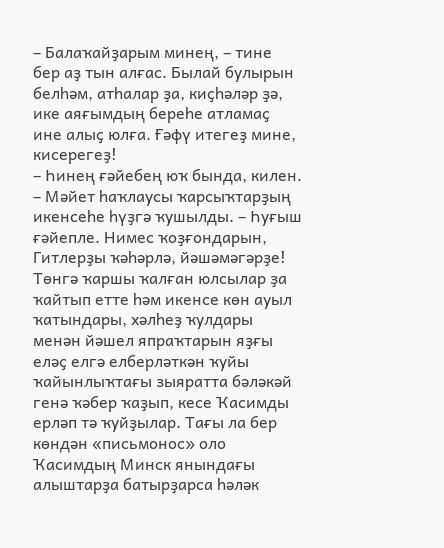– Балаҡайҙарым минең, – тине бер аҙ тын алғас. Былай булырын белһәм, атһалар ҙа, киҫһәләр ҙә, ике аяғымдың береһе атламаҫ ине алыҫ юлға. Ғәфү итегеҙ мине, кисерегеҙ!
– Һинең ғәйебең юҡ бында, килен. – Мәйет һаҡлаусы ҡарсыҡтарҙың икенсеһе һүҙгә ҡушылды. – Һуғыш ғәйепле. Нимес ҡоҙғондарын, Гитлерҙы ҡәһәрлә, йәшәмәгәрҙе!
Төнгә ҡаршы ҡалған юлсылар ҙа ҡайтып етте һәм икенсе көн ауыл ҡатындары, хәлһеҙ ҡулдары менән йәшел япраҡтарын яҙғы еләҫ елгә елберләткән ҡуйы ҡайынлыҡтағы зыяратта бәләкәй генә ҡәбер ҡаҙып, кесе Ҡасимды ерләп тә ҡуйҙылар. Тағы ла бер көндән «письмонос» оло Ҡасимдың Минск янындағы алыштарҙа батырҙарса һәләк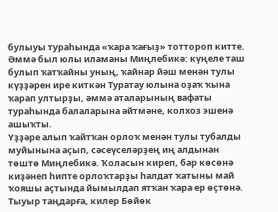булыуы тураһында «ҡара ҡағыҙ» тоттороп китте. Әммә был юлы иламаны Миңлебикә: күңеле таш булып ҡатҡайны уның, ҡайнар йәш менән тулы күҙҙәрен ире киткән Туратау юлына оҙаҡ ҡына ҡарап ултырҙы, әммә аталарының вафаты тураһында балаларына әйтмәне, колхоз эшенә ашыҡты.
Үҙҙәре алып ҡайтҡан орлоҡ менән тулы тубалды муйынына аҫып, сәсеүселәрҙең иң алдынан төштө Миңлебикә. Ҡоласын киреп, бар көсөнә киҙәнеп һипте орлоҡтарҙы һалдат ҡатыны май ҡояшы аҫтында йымылдап ятҡан ҡара ер өҫтөнә. Тыуыр таңдарға, килер Бөйөк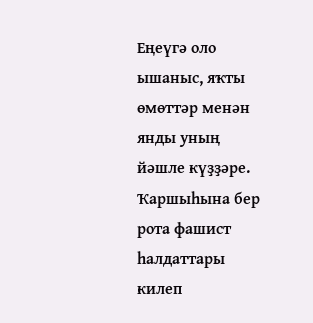Еңеүгә оло ышаныс, яҡты өмөттәр менән янды уның йәшле күҙҙәре. Ҡаршыһына бер рота фашист һалдаттары килеп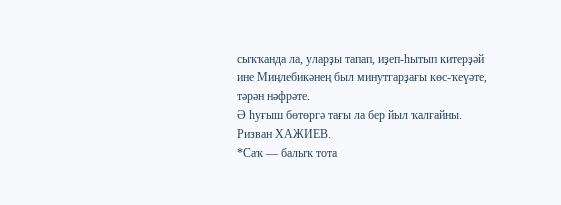сыҡҡанда ла, уларҙы тапап, иҙеп-һытып китерҙәй ине Миңлебикәнең был минутгарҙағы көс-ҡеүәте, тәрән нәфрәте.
Ә һуғыш бөтөргә тағы ла бер йыл ҡалғайны.
Ризван ХАЖИЕВ.
*Саҡ — балыҡ тота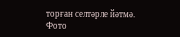торған селтәрле йәтмә.
Фото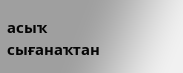асыҡ сығанаҡтан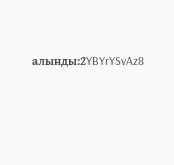алынды:2YBYrYSvAz8